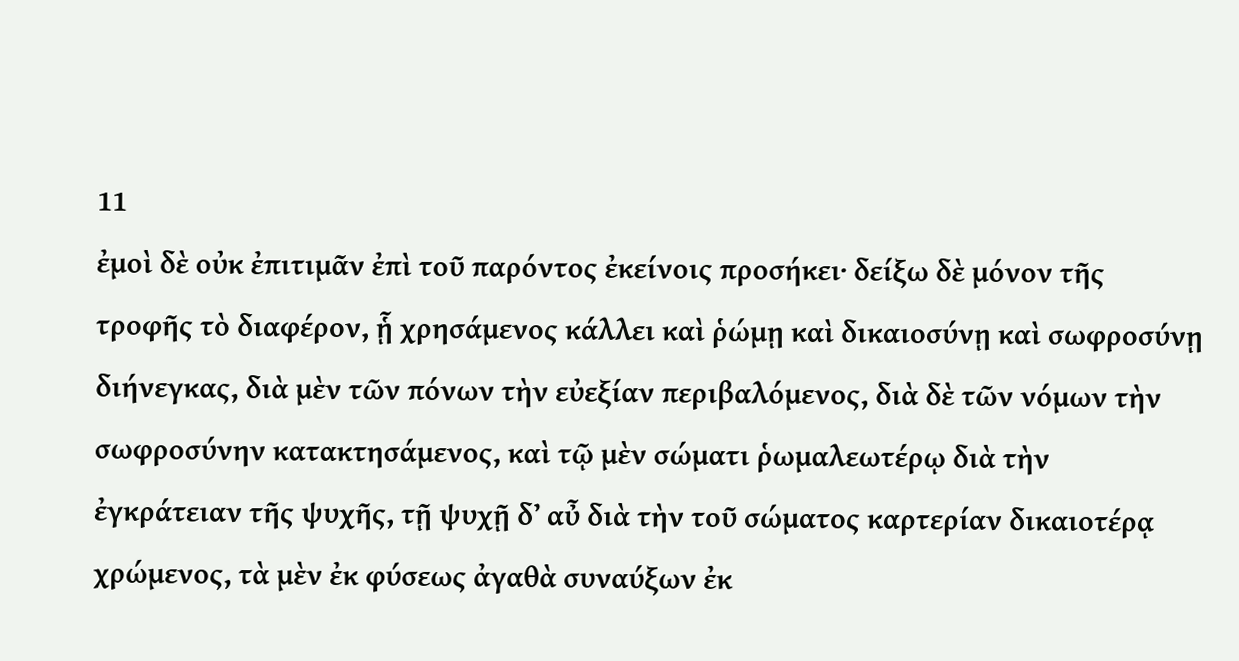11
ἐμοὶ δὲ οὐκ ἐπιτιμᾶν ἐπὶ τοῦ παρόντος ἐκείνοις προσήκει· δείξω δὲ μόνον τῆς τροφῆς τὸ διαφέρον, ᾗ χρησάμενος κάλλει καὶ ῥώμῃ καὶ δικαιοσύνῃ καὶ σωφροσύνῃ διήνεγκας, διὰ μὲν τῶν πόνων τὴν εὐεξίαν περιβαλόμενος, διὰ δὲ τῶν νόμων τὴν σωφροσύνην κατακτησάμενος, καὶ τῷ μὲν σώματι ῥωμαλεωτέρῳ διὰ τὴν ἐγκράτειαν τῆς ψυχῆς, τῇ ψυχῇ δʼ αὖ διὰ τὴν τοῦ σώματος καρτερίαν δικαιοτέρᾳ χρώμενος, τὰ μὲν ἐκ φύσεως ἀγαθὰ συναύξων ἐκ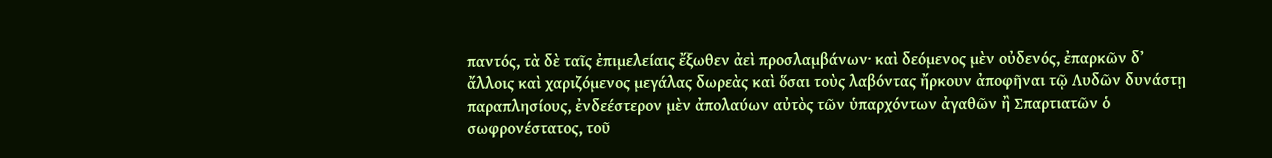παντός, τὰ δὲ ταῖς ἐπιμελείαις ἔξωθεν ἀεὶ προσλαμβάνων· καὶ δεόμενος μὲν οὐδενός, ἐπαρκῶν δʼ ἄλλοις καὶ χαριζόμενος μεγάλας δωρεὰς καὶ ὅσαι τοὺς λαβόντας ἤρκουν ἀποφῆναι τῷ Λυδῶν δυνάστῃ παραπλησίους, ἐνδεέστερον μὲν ἀπολαύων αὐτὸς τῶν ὑπαρχόντων ἀγαθῶν ἢ Σπαρτιατῶν ὁ σωφρονέστατος, τοῦ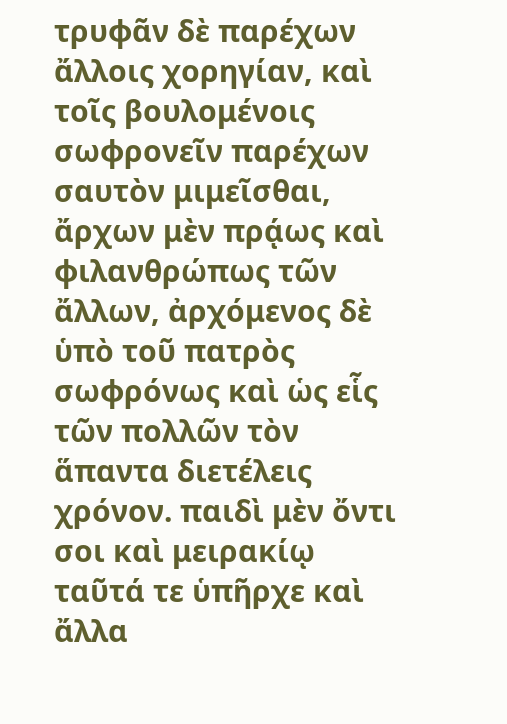τρυφᾶν δὲ παρέχων ἄλλοις χορηγίαν, καὶ τοῖς βουλομένοις σωφρονεῖν παρέχων σαυτὸν μιμεῖσθαι, ἄρχων μὲν πρᾴως καὶ φιλανθρώπως τῶν ἄλλων, ἀρχόμενος δὲ ὑπὸ τοῦ πατρὸς σωφρόνως καὶ ὡς εἷς τῶν πολλῶν τὸν ἅπαντα διετέλεις χρόνον. παιδὶ μὲν ὄντι σοι καὶ μειρακίῳ ταῦτά τε ὑπῆρχε καὶ ἄλλα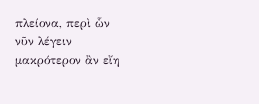πλείονα, περὶ ὧν νῦν λέγειν μακρότερον ἂν εἴη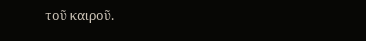τοῦ καιροῦ.